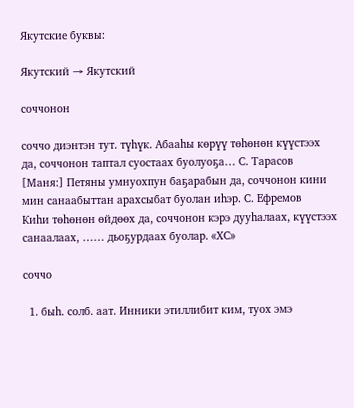Якутские буквы:

Якутский → Якутский

соччонон

соччо диэнтэн тут. түһүк. Абааһы көрүү төһөнөн күүстээх да, соччонон таптал суостаах буолуоҕа… С. Тарасов
[Маня:] Петяны умнуохпун баҕарабын да, соччонон кини мин санаабыттан арахсыбат буолан иһэр. С. Ефремов
Киһи төһөнөн өйдөөх да, соччонон кэрэ дууһалаах, күүстээх санаалаах, …… дьоҕурдаах буолар. «ХС»

соччо

  1. быһ. солб. аат. Инники этиллибит ким, туох эмэ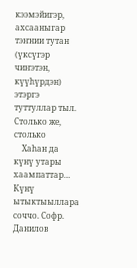кээмэйигэр, ахсааныгар тэҥнии тутан (үксүгэр чиҥэтэн, күүһүрдэн) этэргэ туттуллар тыл. Столько же, столько
    Хаһан да күнү утары хаампаттар… Күнү ытыктыыллара соччо. Софр. Данилов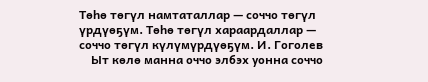Төһө төгүл намтаталлар — соччо төгүл үрдүөҕүм. Төһө төгүл хараардаллар — соччо төгүл күлүмүрдүөҕүм. И. Гоголев
    Ыт көлө манна оччо элбэх уонна соччо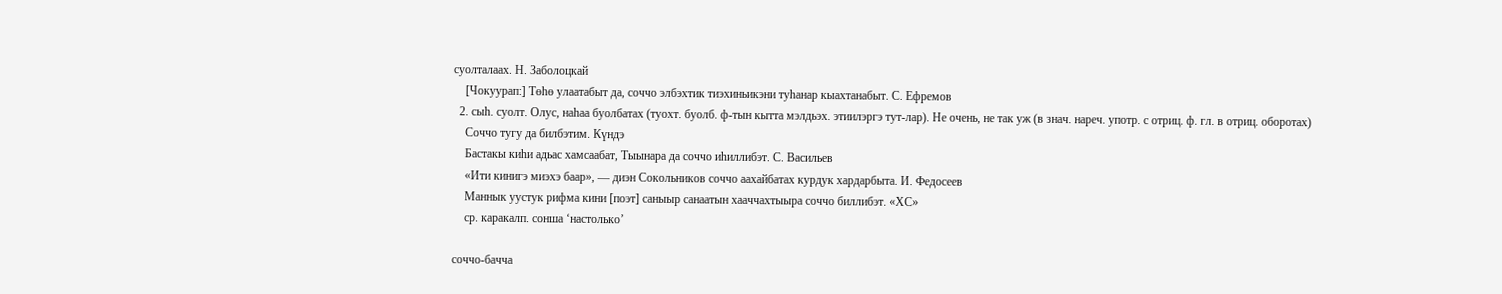суолталаах. Н. Заболоцкай
    [Чокуурап:] Төһө улаатабыт да, соччо элбэхтик тиэхиньикэни туһанар кыахтанабыт. С. Ефремов
  2. сыһ. суолт. Олус, наһаа буолбатах (туохт. буолб. ф-тын кытта мэлдьэх. этиилэргэ тут-лар). Не очень, не так уж (в знач. нареч. употр. с отриц. ф. гл. в отриц. оборотах)
    Соччо тугу да билбэтим. Күндэ
    Бастакы киһи адьас хамсаабат, Тыынара да соччо иһиллибэт. С. Васильев
    «Ити кинигэ миэхэ баар», — диэн Сокольников соччо аахайбатах курдук хардарбыта. И. Федосеев
    Маннык уустук рифма кини [поэт] саныыр санаатын хааччахтыыра соччо биллибэт. «ХС»
    ср. каракалп. сонша ‘настолько’

соччо-бачча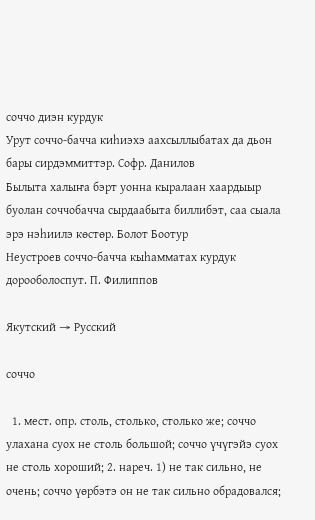соччо диэн курдук
Урут соччо-бачча киһиэхэ аахсыллыбатах да дьон бары сирдэммиттэр. Софр. Данилов
Былыта халыҥа бэрт уонна кыралаан хаардыыр буолан соччобачча сырдаабыта биллибэт, саа сыала эрэ нэһиилэ көстөр. Болот Боотур
Неустроев соччо-бачча кыһамматах курдук дорооболоспут. П. Филиппов

Якутский → Русский

соччо

  1. мест. опр. столь, столько, столько же; соччо улахана суох не столь большой; соччо үчүгэйэ суох не столь хороший; 2. нареч. 1) не так сильно, не очень; соччо үөрбэтэ он не так сильно обрадовался;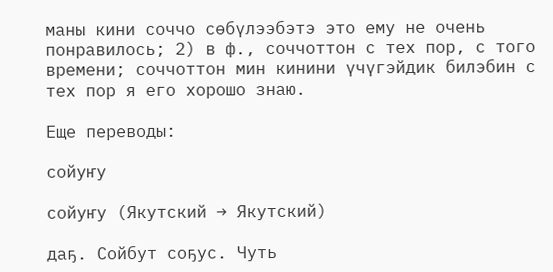маны кини соччо сөбүлээбэтэ это ему не очень понравилось; 2) в ф., соччоттон с тех пор, с того времени; соччоттон мин кинини үчүгэйдик билэбин с тех пор я его хорошо знаю.

Еще переводы:

сойуҥу

сойуҥу (Якутский → Якутский)

даҕ. Сойбут соҕус. Чуть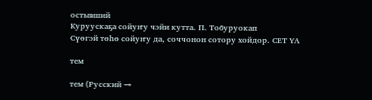остывший
Куруускаҕа сойуҥу чэйи кутта. П. Тобуруокап
Сүөгэй төһө сойуҥу да, соччонон сотору хойдор. СЕТ ҮА

тем

тем (Русский →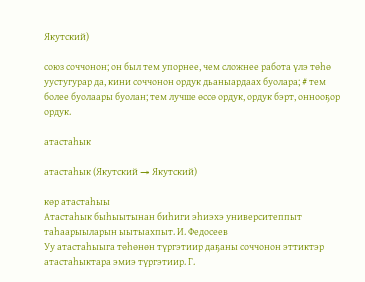Якутский)

союз соччонон; он был тем упорнее, чем сложнее работа үлэ төһө уустугурар да, кини соччонон ордук дьаныардаах буолара; # тем более буолаары буолан; тем лучше өссө ордук, ордук бэрт, оннооҕор ордук.

атастаһык

атастаһык (Якутский → Якутский)

көр атастаһыы
Атастаһык быһыытынан биһиги эһиэхэ университеппыт таһаарыыларын ыытыахпыт. И. Федосеев
Уу атастаһыыга төһөнөн түргэтиир даҕаны соччонон эттиктэр атастаһыктара эмиэ түргэтиир. Г.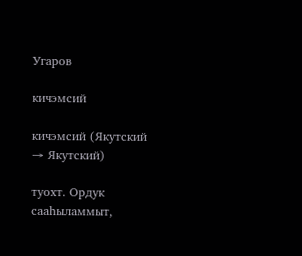Угаров

кичэмсий

кичэмсий (Якутский → Якутский)

туохт. Ордук сааһыламмыт,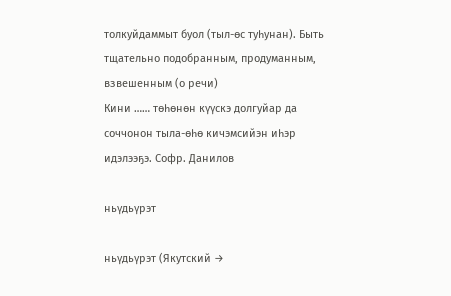толкуйдаммыт буол (тыл-өс туһунан). Быть тщательно подобранным, продуманным, взвешенным (о речи)
Кини …… төһөнөн күүскэ долгуйар да соччонон тыла-өһө кичэмсийэн иһэр идэлээҕэ. Софр. Данилов

ньүдьүрэт

ньүдьүрэт (Якутский →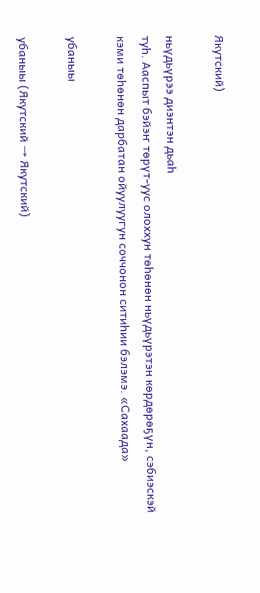Якутский)

ньүдьүрээ диэнтэн дьаһ
туһ. Ааспыт бэйэҥ төрүт-уус олоххун төһөнөн ньүдьүрэтэн көрдөрөҕүн, сэбиэскэй кэми төһөнөн дарбатан ойуулуугун соччонон ситиһии бэлэмэ. «Сахаада»

убаныы

убаныы (Якутский → Якутский)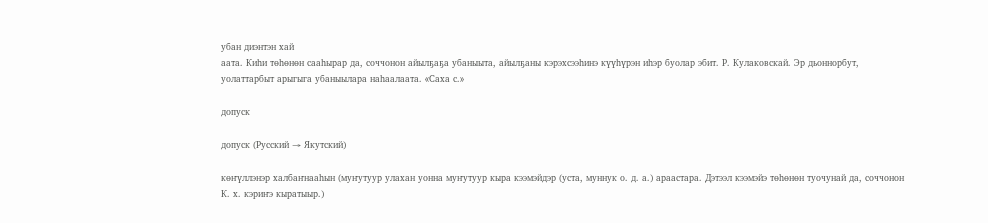убан диэнтэн хай
аата. Киһи төһөнөн сааһырар да, соччонон айылҕаҕа убаныыта, айылҕаны кэрэхсээһинэ күүһүрэн иһэр буолар эбит. Р. Кулаковскай. Эр дьоннорбут, уолаттарбыт арыгыга убаныылара наһаалаата. «Саха с.»

допуск

допуск (Русский → Якутский)

көҥүллэнэр халбаҥнааһын (муҥутуур улахан уонна муҥутуур кыра кээмэйдэр (уста, муннук о. д. а.) араастара. Дэтээл кээмэйэ төһөнөн туочунай да, соччонон К. х. кэриҥэ кыратыыр.)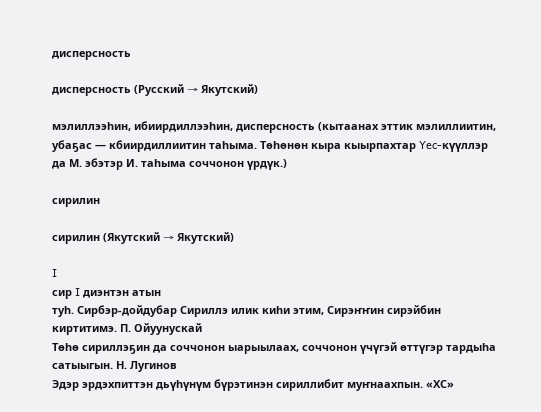дисперсность

дисперсность (Русский → Якутский)

мэлиллээһин, ибиирдиллээһин, дисперсность (кытаанах эттик мэлиллиитин, убаҕас — кбиирдиллиитин таһыма. Төһөнөн кыра кыырпахтар Yec-күүллэр да М. эбэтэр И. таһыма соччонон үрдүк.)

сирилин

сирилин (Якутский → Якутский)

I
сир I диэнтэн атын
туһ. Сирбэр-дойдубар Сириллэ илик киһи этим, Сирэҥҥин сирэйбин киртитимэ. П. Ойуунускай
Төһө сириллэҕин да соччонон ыарыылаах, соччонон үчүгэй өттүгэр тардыһа сатыыгын. Н. Лугинов
Эдэр эрдэхпиттэн дьүһүнүм бүрэтинэн сириллибит муҥнаахпын. «ХС»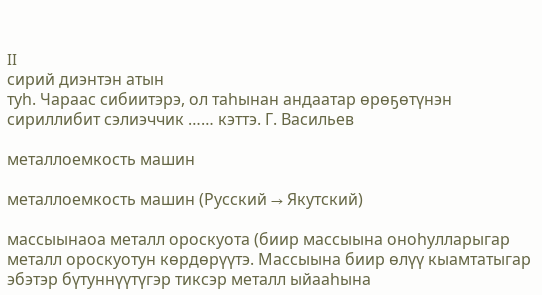II
сирий диэнтэн атын
туһ. Чараас сибиитэрэ, ол таһынан андаатар өрөҕөтүнэн сириллибит сэлиэччик …… кэттэ. Г. Васильев

металлоемкость машин

металлоемкость машин (Русский → Якутский)

массыынаоа металл ороскуота (биир массыына оноһулларыгар металл ороскуотун көрдөрүүтэ. Массыына биир өлүү кыамтатыгар эбэтэр бүтуннүүтүгэр тиксэр металл ыйааһына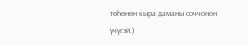төһөнөн кыра даманы соччонон үчүгэй.)